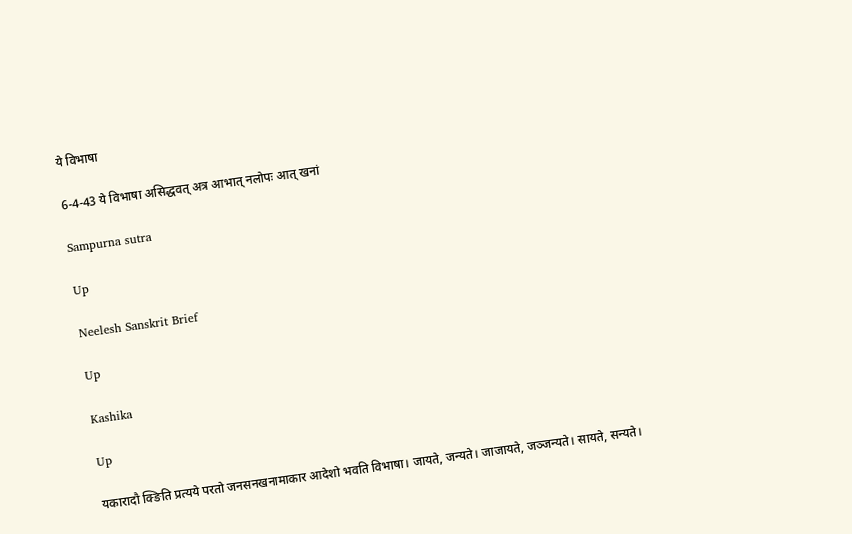ये विभाषा

6-4-43 ये विभाषा असिद्धवत् अत्र आभात् नलोपः आत् खनां

Sampurna sutra

Up

Neelesh Sanskrit Brief

Up

Kashika

Up

यकारादौ क्ङिति प्रत्यये परतो जनसनखनामाकार आदेशो भवति विभाषा। जायते, जन्यते। जाजायते, जञ्जन्यते। सायते, सन्यते।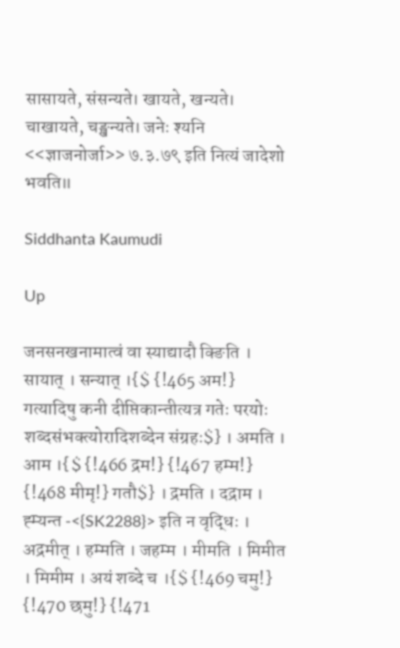सासायते, संसन्यते। खायते, खन्यते। चाखायते, चङ्खन्यते। जनेः श्यनि <<ज्ञाजनोर्जा>> ७.३.७९ इति नित्यं जादेशो भवति॥

Siddhanta Kaumudi

Up

जनसनखनामात्वं वा स्याद्यादौ क्ङिति । सायात् । सन्यात् ।{$ {!465 अम!} गत्यादिषु कनी दीप्तिकान्तीत्यत्र गतेः परयोः शब्दसंभक्त्योरादिशब्देन संग्रहः$} । अमति । आम ।{$ {!466 द्रम!} {!467 हम्म!} {!468 मीमृ!} गतौ$} । द्रमति । दद्राम । ह्म्यन्त -<{SK2288}> इति न वृद्धिः । अद्रमीत् । हम्मति । जहम्म । मीमति । मिमीत । मिमीम । अयं शब्दे च ।{$ {!469 चमु!} {!470 छमु!} {!471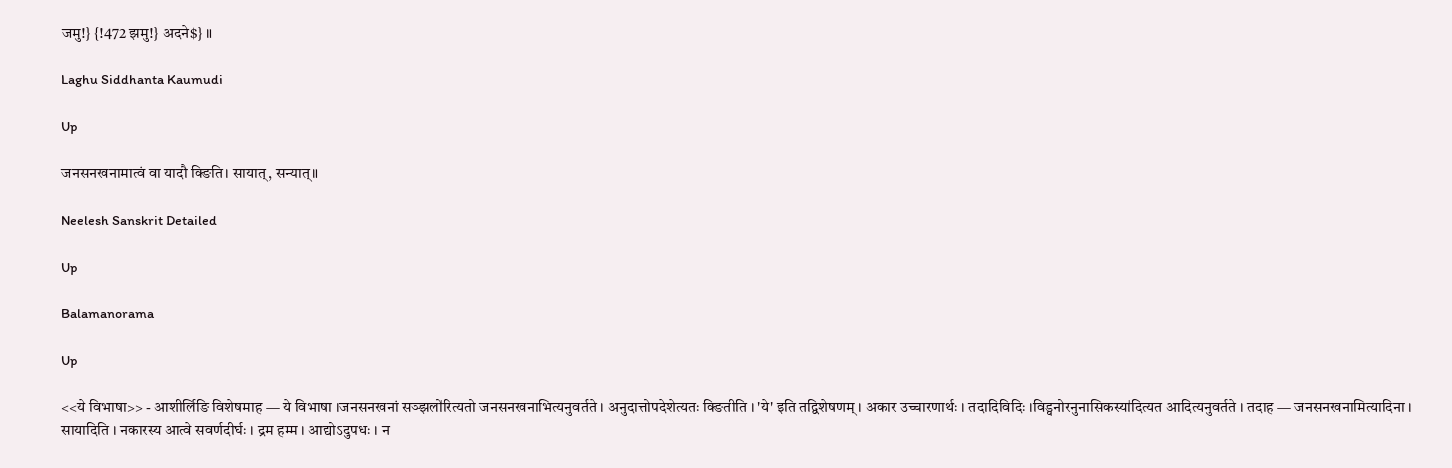जमु!} {!472 झमु!} अदने$} ॥

Laghu Siddhanta Kaumudi

Up

जनसनखनामात्वं वा यादौ क्ङिति। सायात्, सन्यात्॥

Neelesh Sanskrit Detailed

Up

Balamanorama

Up

<<ये विभाषा>> - आशीर्लिङि विशेषमाह — ये विभाषा ।जनसनखनां सञ्झलो॑रित्यतो जनसनखनाभित्यनुवर्तते । अनुदात्तोपदेशेत्यतः क्ङितीति । 'ये' इति तद्विशेषणम् । अकार उच्चारणार्थः । तदादिविदिः ।विड्वनोरनुनासिकस्या॑दित्यत आदित्यनुवर्तते । तदाह — जनसनखनामित्यादिना । सायादिति । नकारस्य आत्वे सवर्णदीर्घः । द्रम हम्म । आद्योऽदुपधः । न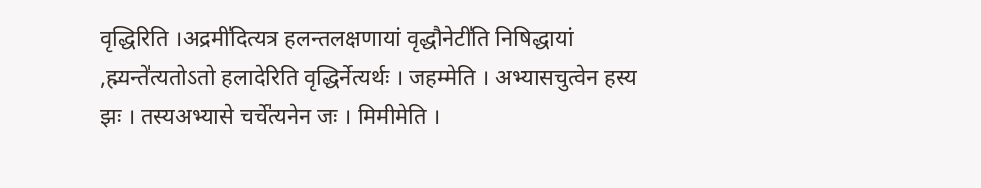वृद्धिरिति ।अद्रमी॑दित्यत्र हलन्तलक्षणायां वृद्धौनेटी॑ति निषिद्धायां ,ह्म्यन्ते॑त्यतोऽतो हलादेरिति वृद्धिर्नेत्यर्थः । जहम्मेति । अभ्यासचुत्वेन हस्य झः । तस्यअभ्यासे चर्चे॑त्यनेन जः । मिमीमेति ।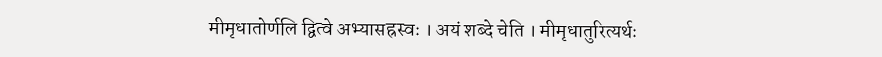मीमृधातोर्णलि द्वित्वे अभ्यासह्रस्वः । अयं शब्दे चेति । मीमृधातुरित्यर्थः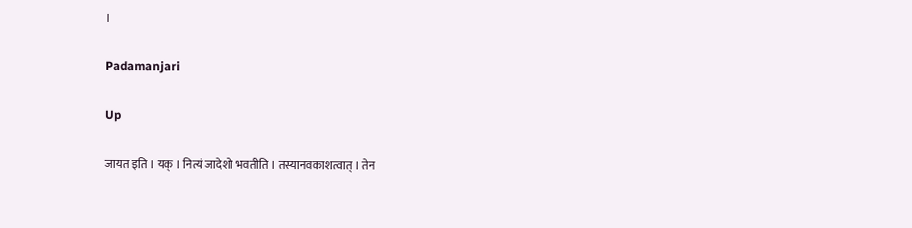।

Padamanjari

Up

जायत इति । यक् । नित्यं जादेशो भवतीति । तस्यानवकाशत्वात् । तेन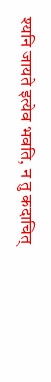श्यनि जायते इत्येव भवति, न तु कदाचित्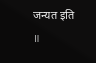जन्यत इति ॥